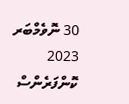30 ނޮވެމްބަރ 2023
ކޮންފަރެންސް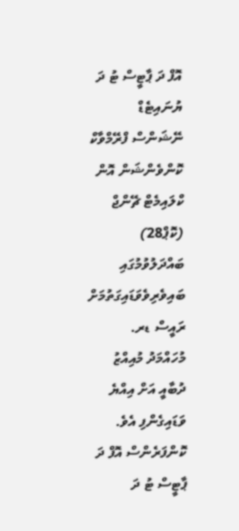އޮފް ދަ ޕާޓީސް ޓު ދަ ޔުނައިޓެޑް ނޭޝަންސް ފްރޭމްވާކް ކޮންވެންޝަން އޮން ކްލައިމެޓް ޗޭންޖް (ކޮޕް28) ބައްދަލުވުމުގައި ބައިވެރިވެވަޑައިގަތުމަށް ރައީސް ޑރ. މުހައްމަދު މުއިއްޒު ދުބާއީ އަށް އިއްޔެ ވަޑައިގެންފި އެވެ.
ކޮންފަރެންސް އޮފް ދަ ޕާޓީސް ޓު ދަ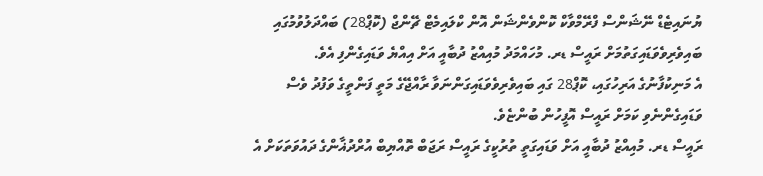ޔުނައިޓެޑް ނޭޝަންސް ފްރޭމްވާކް ކޮންވެންޝަން އޮން ކްލައިމެޓް ޗޭންޖް (ކޮޕް28) ބައްދަލުވުމުގައި ބައިވެރިވެވަޑައިގަތުމަށް ރައީސް ޑރ. މުހައްމަދު މުއިއްޒު ދުބާއީ އަށް އިއްޔެ ވަޑައިގެންފި އެވެ.
އެ މަނިކުފާނުގެ އަރިހުގައި، ކޮޕް28 ގައި ބައިވެރިވެވަޑައިގަންނަވާ ރާއްޖޭގެ މަތީ ފަންތީގެ ވަފުދު ވެސް ވަޑައިގެންނެވި ކަމަށް ރައީސް އޮފީހުން ބުންޏެވެ.
ރައީސް ޑރ. މުއިއްޒު ދުބާއީ އަށް ވަޑައިގަތީ ތުރުކީގެ ރައީސް ރަޖަބް ތޮއްޔިބް އުރްދުޣާންގެ ދައުވަތަކަށް އެ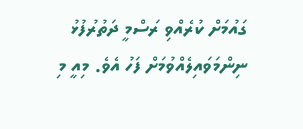ގައުމަށް ކުރެއްވި ރަސްމީ ދަތުރުފުޅު ނިންމަވައިލެއްވުމަށް ފަހު އެވެ. މިއީ މި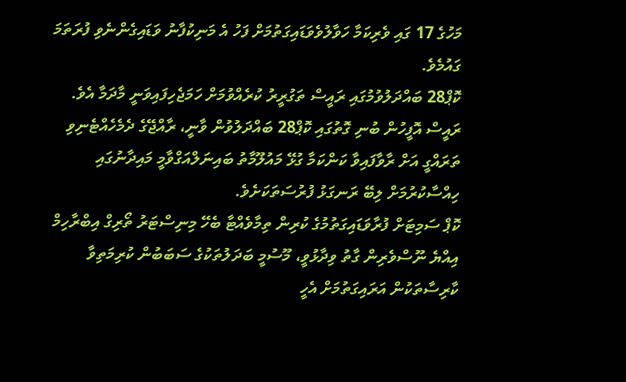މަހުގެ 17 ގައި ވެރިކަމާ ހަވާލުވެވަޑައިގަތުމަށް ފަހު އެ މަނިކުފާނު ވަޑައިގެންނެވި ފުރަތަމަ ގައުމެވެ.
ކޮޕް28 ބައްދަލުވުމުގައި ރައީސް ތަގުރީރު ކުރެއްވުމަށް ހަމަޖެހިފައިވަނީ މާދަމާ އެވެ.
ރައީސް އޮފީހުން ބުނި ގޮތުގައި ކޮޕް28 ބައްދަލުވުން ވާނީ، ރާއްޖޭގެ ދެމެހެއްޓެނިވި ތަރައްގީ އަށް ރާވާފައިވާ ކަންކަމާ ގުޅޭ މައުލޫމާތު ބައިނަލްއަގްވާމީ މައިދާނުގައި ހިއްސާކުރުމަށް ލިބޭ ރަނގަޅު ފުރުސަތަކަށެވެ.
ކޮޕް ސަމިޓަށް ފުރާވަޑައިގަތުމުގެ ކުރިން ތިމާވެއްޓާ ބެހޭ މިނިސްޓަރު ތޯރިގް އިބްރާހިމް އިއްޔެ ނޫސްވެރިން ގާތު ވިދާޅުވީ، މޫސުމީ ބަދަލުތަކުގެ ސަބަބުން ކުރިމަތިވާ ކާރިސާތަކުން އަރައިގަތުމަށް އެހީ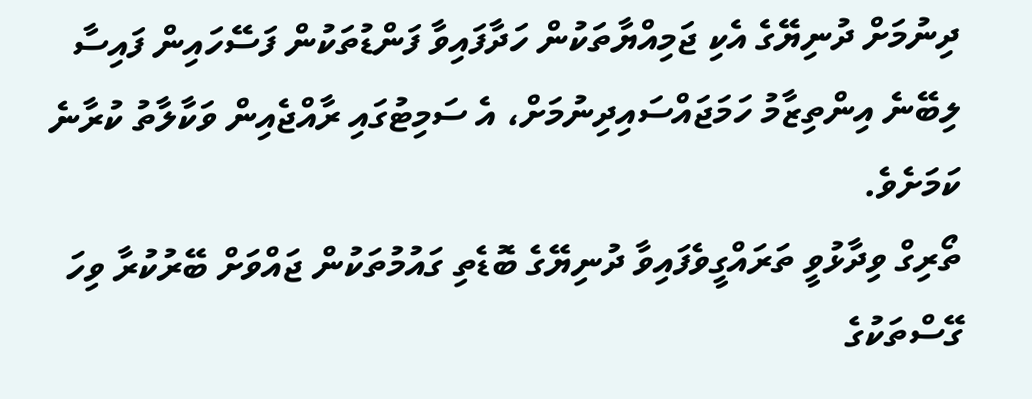ދިނުމަށް ދުނިޔޭގެ އެކި ޖަމިއްޔާތަކުން ހަދާފައިވާ ފަންޑުތަކުން ފަސޭހައިން ފައިސާ ލިބޭނެ އިންތިޒާމު ހަމަޖައްސައިދިނުމަށް، އެ ސަމިޓުގައި ރާއްޖެއިން ވަކާލާތު ކުރާނެ ކަމަށެވެ.
ތޯރިގް ވިދާޅުވީ ތަރައްގީވެފައިވާ ދުނިޔޭގެ ބޮޑެތި ގައުމުތަކުން ޖައްވަށް ބޭރުކުރާ ވިހަ ގޭސްތަކުގެ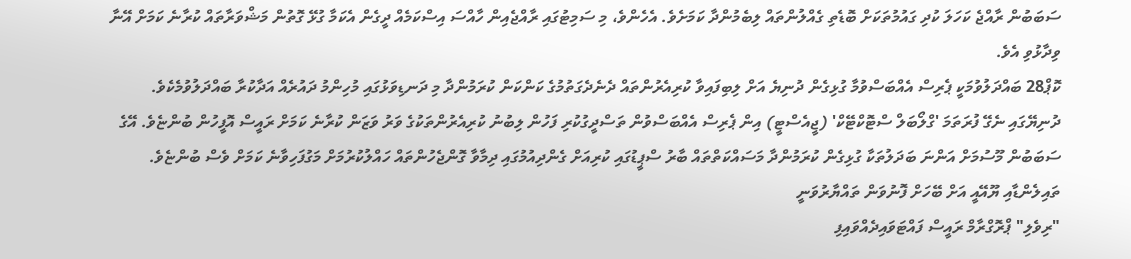ސަބަބުން ރާއްޖެ ކަހަލަ ކުދި ގައުމުތަކަށް ބޮޑެތި ގެއްލުންތައް ލިބެމުންދާ ކަމަށެވެ. އެހެންވެ، މި ސަމިޓުގައި ރާއްޖެއިން ހާއްސަ އިސްކަމެއް ދީގެން އެކަމާ ގުޅޭ ގޮތުން މަޝްވަރާތައް ކުރާނެ ކަމަށް އޭނާ ވިދާޅުވި އެވެ.
ކޮޕް28 ބައްދަލުވުމަކީ ޕެރިސް އެއްބަސްވުމާ ގުޅިގެން ދުނިޔެ އަށް ލިބިފައިވާ ކުރިއެރުންތައް ދެނެދެގަތުމުގެ ކަންކަން ކުރަމުންދާ މި ދަނޑިވަޅުގައި މުހިންމު ދައުރެއް އަދާކުރާ ބައްދަލުވުމެކެވެ. ދުނިޔޭގައި ނެގޭ ފުރަތަމަ 'ގްލޯބަލް ސްޓޮކްޓޭކް' (ޖީއެސްޓީ) އިން ޕެރިސް އެއްބަސްވުން ތަސްދީގުކުރި ފަހުން ލިބުނު ކުރިއެރުންތަކުގެ ވަރު ވަޒަން ކުރާނެ ކަމަށް ރައީސް އޮފީހުން ބުންޏެވެ. އޭގެ ސަބަބުން މޫސުމަށް އަންނަ ބަދަލުތަކާ ގުޅިގެން ކުރަމުންދާ މަސައްކަތްތައް ބާރު ސްޕީޑުގައި ކުރިއަށް ގެންދިއުމުގައި ދިމާވާ ގޮންޖެހުންތައް ހައްލުކުރުމަށް މަގުފަހިވާނެ ކަމަށް ވެސް ބުންޏެވެ.
ތައިލެންޑާއި ޔޫއޭއީ އަށް ބޭހަށް ފޮނުވަން ތައްޔާރުވަނީ
"ރިވެލި" ޕްރޮގްރާމް ރައީސް ފައްޓަވައިދެއްވައިފި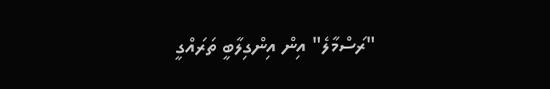"ރަސްމާލެ" އިން އިންގިލާބީ ތަރައްގީ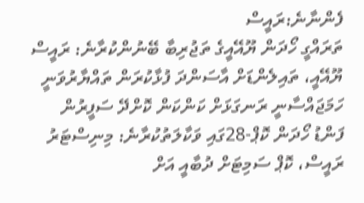ފެންނާނެ:ރައީސް
ތަރައްގީ ހޯދަން ޔޫއޭއީގެ ތަޖުރިބާ ބޭނުންކުރާނެ: ރައީސް
ޔޫއޭއީ، ތައިލެންޑަށް އާސަންދަ ފުޅާކުރަން ތައްޔާރުވަނީ
ހަމަޖައްސާނީ ރަނގަޅަށް ކަންކަން ކޮށްދޭ ސަފީރުން
ފަންޑު ހޯދަން ކޮޕް-28ގައި ވަކާލަތުކުރާނެ: މިނިސްޓަރު
ރައީސް، ކޮޕް ސަމިޓަށް ދުބާއީ އަށް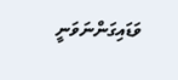ވަޑައިގަންނަވަނީ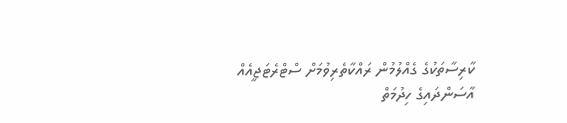ކާރިސާތަކުގެ ގެއްލުމުން ރައްކާތެރިވުމަށް ސްޓްރެޓަޖީއެއް
އާސަންދައިގެ ހިދުމަތް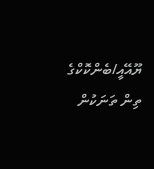ޔޫއޭއީ/ބެންކޮކްގެ ތިން ތަނަކުން